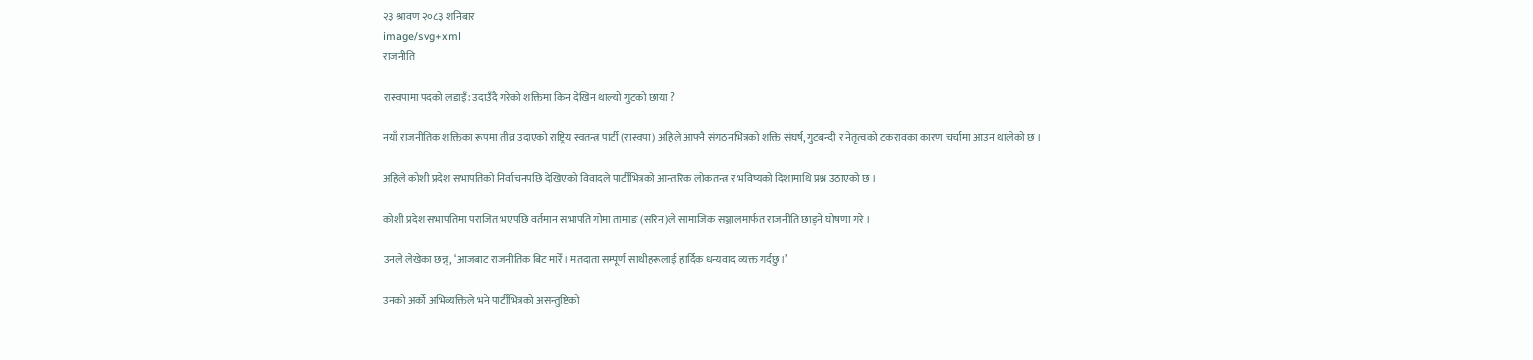२३ श्रावण २०८३ शनिबार
image/svg+xml
राजनीति

रास्वपामा पदको लडाइँ: उदाउँदै गरेको शक्तिमा किन देखिन थाल्यो गुटको छाया ?

नयाँ राजनीतिक शक्तिका रूपमा तीव्र उदाएको राष्ट्रिय स्वतन्त्र पार्टी (रास्वपा) अहिले आफ्नै संगठनभित्रको शक्ति संघर्ष, गुटबन्दी र नेतृत्वको टकरावका कारण चर्चामा आउन थालेको छ ।

अहिले कोशी प्रदेश सभापतिको निर्वाचनपछि देखिएको विवादले पार्टीभित्रको आन्तरिक लोकतन्त्र र भविष्यको दिशामाथि प्रश्न उठाएको छ ।

कोशी प्रदेश सभापतिमा पराजित भएपछि वर्तमान सभापति गोमा तामाङ (सरिन)ले सामाजिक सञ्जालमार्फत राजनीति छाड्ने घोषणा गरे ।

उनले लेखेका छन्न्, ‘आजबाट राजनीतिक बिट मारेँ। मतदाता सम्पूर्ण साथीहरूलाई हार्दिक धन्यवाद व्यक्त गर्दछु।’

उनको अर्को अभिव्यक्तिले भने पार्टीभित्रको असन्तुष्टिको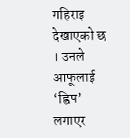गहिराइ देखाएको छ । उनले आफूलाई ‘ह्विप’ लगाएर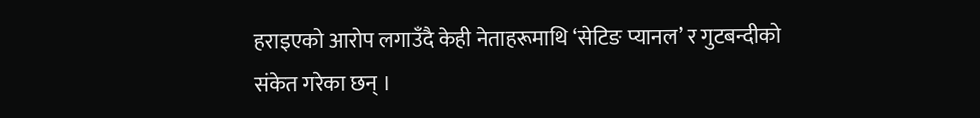हराइएको आरोप लगाउँदै केही नेताहरूमाथि ‘सेटिङ प्यानल’ र गुटबन्दीको संकेत गरेका छन् ।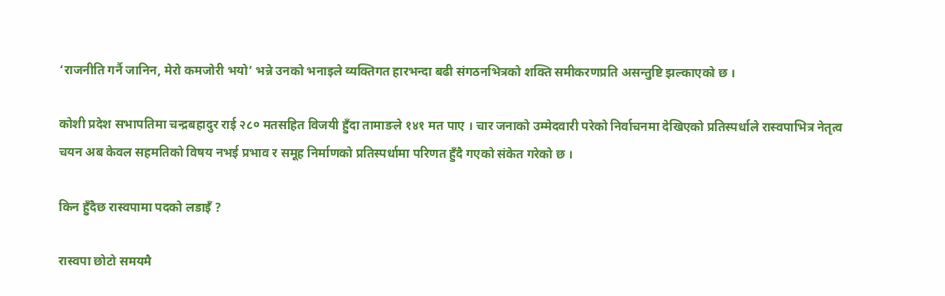‘राजनीति गर्नै जानिन, मेरो कमजोरी भयो’ भन्ने उनको भनाइले व्यक्तिगत हारभन्दा बढी संगठनभित्रको शक्ति समीकरणप्रति असन्तुष्टि झल्काएको छ ।

कोशी प्रदेश सभापतिमा चन्द्रबहादुर राई २८० मतसहित विजयी हुँदा तामाङले १४१ मत पाए । चार जनाको उम्मेदवारी परेको निर्वाचनमा देखिएको प्रतिस्पर्धाले रास्वपाभित्र नेतृत्व चयन अब केवल सहमतिको विषय नभई प्रभाव र समूह निर्माणको प्रतिस्पर्धामा परिणत हुँदै गएको संकेत गरेको छ ।

किन हुँदैछ रास्वपामा पदको लडाइँ ?

रास्वपा छोटो समयमै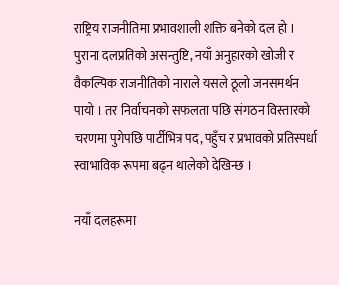राष्ट्रिय राजनीतिमा प्रभावशाली शक्ति बनेको दल हो । पुराना दलप्रतिको असन्तुष्टि, नयाँ अनुहारको खोजी र वैकल्पिक राजनीतिको नाराले यसले ठूलो जनसमर्थन पायो । तर निर्वाचनको सफलता पछि संगठन विस्तारको चरणमा पुगेपछि पार्टीभित्र पद, पहुँच र प्रभावको प्रतिस्पर्धा स्वाभाविक रूपमा बढ्न थालेको देखिन्छ ।

नयाँ दलहरूमा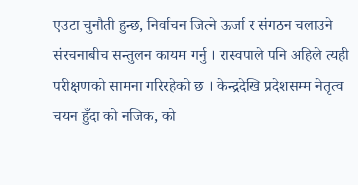एउटा चुनौती हुन्छ, निर्वाचन जित्ने ऊर्जा र संगठन चलाउने संरचनाबीच सन्तुलन कायम गर्नु । रास्वपाले पनि अहिले त्यही परीक्षणको सामना गरिरहेको छ । केन्द्रदेखि प्रदेशसम्म नेतृत्व चयन हुँदा को नजिक, को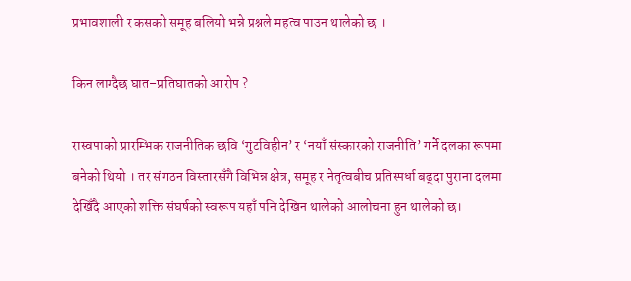प्रभावशाली र कसको समूह बलियो भन्ने प्रश्नले महत्व पाउन थालेको छ ।

किन लाग्दैछ घात–प्रतिघातको आरोप ?

रास्वपाको प्रारम्भिक राजनीतिक छवि ‘गुटविहीन’ र ‘नयाँ संस्कारको राजनीति’ गर्ने दलका रूपमा बनेको थियो । तर संगठन विस्तारसँगै विभिन्न क्षेत्र, समूह र नेतृत्वबीच प्रतिस्पर्धा बढ्दा पुराना दलमा देखिँदै आएको शक्ति संघर्षको स्वरूप यहाँ पनि देखिन थालेको आलोचना हुन थालेको छ।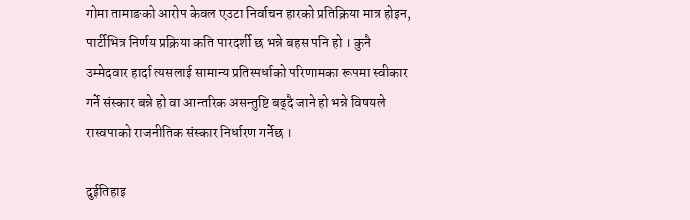गोमा तामाङको आरोप केवल एउटा निर्वाचन हारको प्रतिक्रिया मात्र होइन, पार्टीभित्र निर्णय प्रक्रिया कति पारदर्शी छ भन्ने बहस पनि हो । कुनै उम्मेदवार हार्दा त्यसलाई सामान्य प्रतिस्पर्धाको परिणामका रूपमा स्वीकार गर्ने संस्कार बन्ने हो वा आन्तरिक असन्तुष्टि बढ्दै जाने हो भन्ने विषयले रास्वपाको राजनीतिक संस्कार निर्धारण गर्नेछ ।

दुईतिहाइ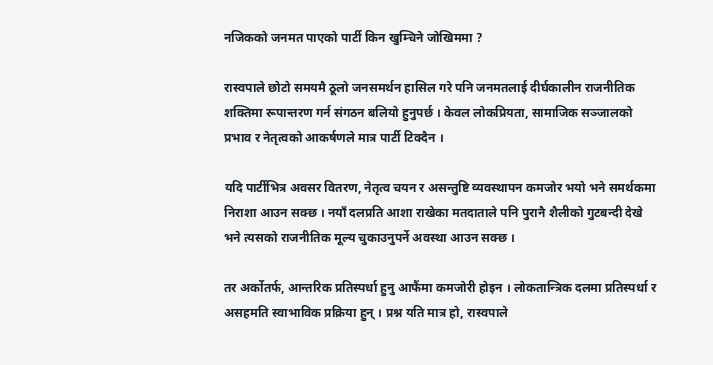नजिकको जनमत पाएको पार्टी किन खुम्चिने जोखिममा ?

रास्वपाले छोटो समयमै ठूलो जनसमर्थन हासिल गरे पनि जनमतलाई दीर्घकालीन राजनीतिक शक्तिमा रूपान्तरण गर्न संगठन बलियो हुनुपर्छ । केवल लोकप्रियता, सामाजिक सञ्जालको प्रभाव र नेतृत्वको आकर्षणले मात्र पार्टी टिक्दैन ।

यदि पार्टीभित्र अवसर वितरण, नेतृत्व चयन र असन्तुष्टि व्यवस्थापन कमजोर भयो भने समर्थकमा निराशा आउन सक्छ । नयाँ दलप्रति आशा राखेका मतदाताले पनि पुरानै शैलीको गुटबन्दी देखे भने त्यसको राजनीतिक मूल्य चुकाउनुपर्ने अवस्था आउन सक्छ ।

तर अर्कोतर्फ, आन्तरिक प्रतिस्पर्धा हुनु आफैंमा कमजोरी होइन । लोकतान्त्रिक दलमा प्रतिस्पर्धा र असहमति स्वाभाविक प्रक्रिया हुन् । प्रश्न यति मात्र हो, रास्वपाले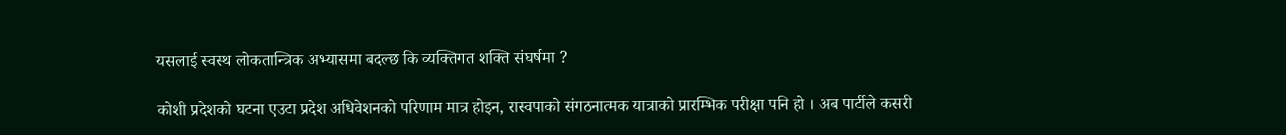यसलाई स्वस्थ लोकतान्त्रिक अभ्यासमा बदल्छ कि व्यक्तिगत शक्ति संघर्षमा ?

कोशी प्रदेशको घटना एउटा प्रदेश अधिवेशनको परिणाम मात्र होइन, रास्वपाको संगठनात्मक यात्राको प्रारम्भिक परीक्षा पनि हो । अब पार्टीले कसरी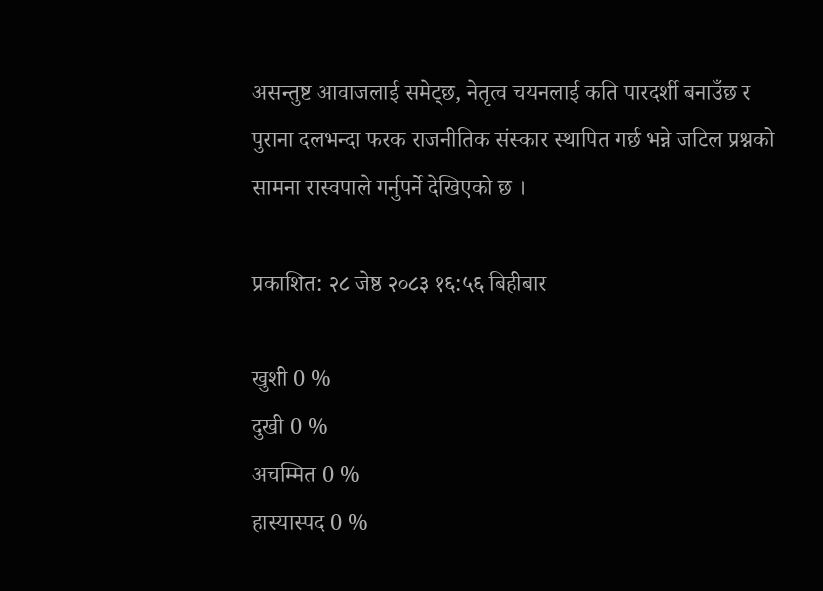असन्तुष्ट आवाजलाई समेट्छ, नेतृत्व चयनलाई कति पारदर्शी बनाउँछ र पुराना दलभन्दा फरक राजनीतिक संस्कार स्थापित गर्छ भन्ने जटिल प्रश्नको सामना रास्वपाले गर्नुपर्ने देखिएको छ ।

प्रकाशित: २८ जेष्ठ २०८३ १६:५६ बिहीबार

खुशी 0 %
दुखी 0 %
अचम्मित 0 %
हास्यास्पद 0 %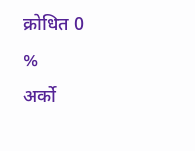क्रोधित 0 %
अर्को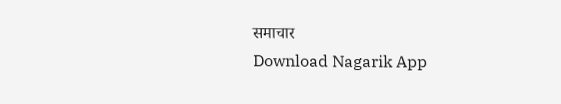समाचार
Download Nagarik App